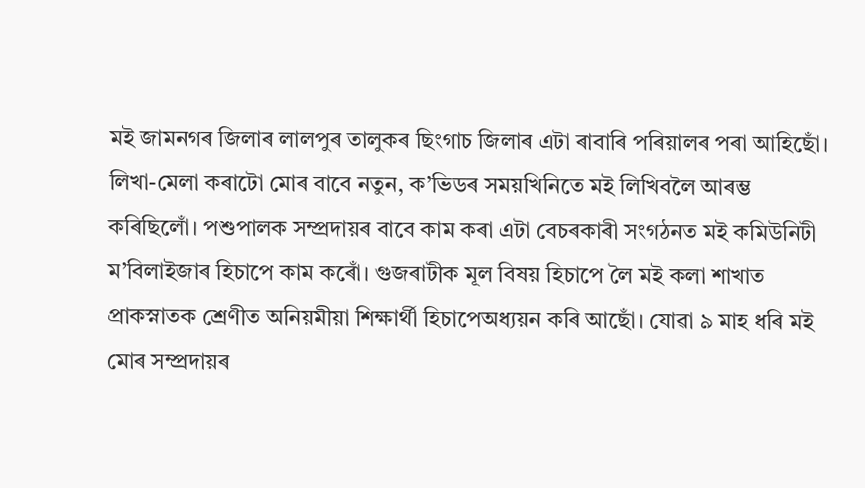মই জামনগৰ জিলাৰ লালপুৰ তালুকৰ ছিংগাচ জিলাৰ এটা ৰাবাৰি পৰিয়ালৰ পৰা আহিছোঁ। লিখা-মেলা কৰাটো মোৰ বাবে নতুন, ক’ভিডৰ সময়খিনিতে মই লিখিবলৈ আৰম্ভ কৰিছিলোঁ। পশুপালক সম্প্ৰদায়ৰ বাবে কাম কৰা এটা বেচৰকাৰী সংগঠনত মই কমিউনিটী ম’বিলাইজাৰ হিচাপে কাম কৰোঁ। গুজৰাটীক মূল বিষয় হিচাপে লৈ মই কলা শাখাত প্ৰাকস্নাতক শ্ৰেণীত অনিয়মীয়া শিক্ষাৰ্থী হিচাপেঅধ্যয়ন কৰি আছোঁ। যোৱা ৯ মাহ ধৰি মই মোৰ সম্প্ৰদায়ৰ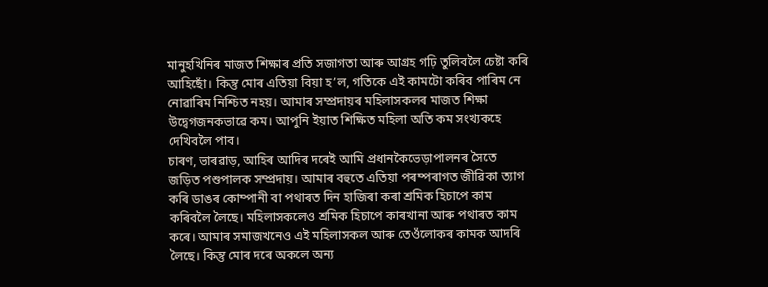মানুহখিনিৰ মাজত শিক্ষাৰ প্ৰতি সজাগতা আৰু আগ্ৰহ গঢ়ি তুলিবলৈ চেষ্টা কৰি আহিছোঁ। কিন্তু মোৰ এতিয়া বিয়া হ’ল, গতিকে এই কামটো কৰিব পাৰিম নে নোৱাৰিম নিশ্চিত নহয়। আমাৰ সম্প্ৰদায়ৰ মহিলাসকলৰ মাজত শিক্ষা উদ্বেগজনকভাৱে কম। আপুনি ইয়াত শিক্ষিত মহিলা অতি কম সংখ্যকহে দেখিবলৈ পাব।
চাৰণ, ভাৰৱাড়, আহিৰ আদিৰ দৰেই আমি প্ৰধানকৈভেড়াপালনৰ সৈতে জড়িত পশুপালক সম্প্ৰদায়। আমাৰ বহুতে এতিয়া পৰম্পৰাগত জীৱিকা ত্যাগ কৰি ডাঙৰ কোম্পানী বা পথাৰত দিন হাজিৰা কৰা শ্ৰমিক হিচাপে কাম কৰিবলৈ লৈছে। মহিলাসকলেও শ্ৰমিক হিচাপে কাৰখানা আৰু পথাৰত কাম কৰে। আমাৰ সমাজখনেও এই মহিলাসকল আৰু তেওঁলোকৰ কামক আদৰি লৈছে। কিন্তু মোৰ দৰে অকলে অন্য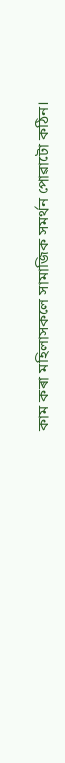কাম কৰা মহিলাসকলে সামাজিক সমৰ্থন পোৱাটো কঠিন।